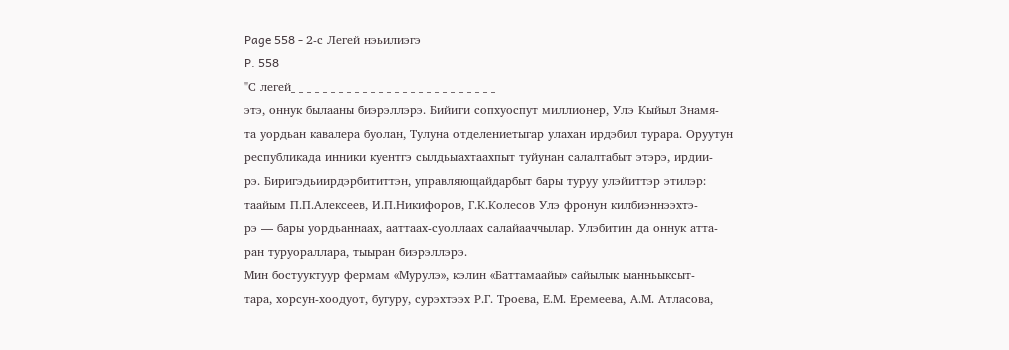Page 558 - 2-с Легей нэьилиэгэ
P. 558
"С легей_ _ _ _ _ _ _ _ _ _ _ _ _ _ _ _ _ _ _ _ _ _ _ _ _ _
этэ, оннук былааны биэрэллэрэ. Бийиги сопхуоспут миллионер, Улэ Кыйыл Знамя-
та уордьан кавалера буолан, Тулуна отделениетыгар улахан ирдэбил турара. Оруутун
республикада инники куентгэ сылдьыахтаахпыт туйунан салалтабыт этэрэ, ирдии-
рэ. Биригэдьиирдэрбититтэн, управляющайдарбыт бары туруу улэйиттэр этилэр:
таайым П.П.Алексеев, И.П.Никифоров, Г.К.Колесов Улэ фронун килбиэннээхтэ-
рэ — бары уордьаннаах, ааттаах-суоллаах салайааччылар. Улэбитин да оннук атта-
ран туруораллара, тыыран биэрэллэрэ.
Мин бостууктуур фермам «Мурулэ», кэлин «Баттамаайы» сайылык ыанньыксыт-
тара, хорсун-хоодуот, бугуру, сурэхтээх Р.Г. Троева, Е.М. Еремеева, А.М. Атласова,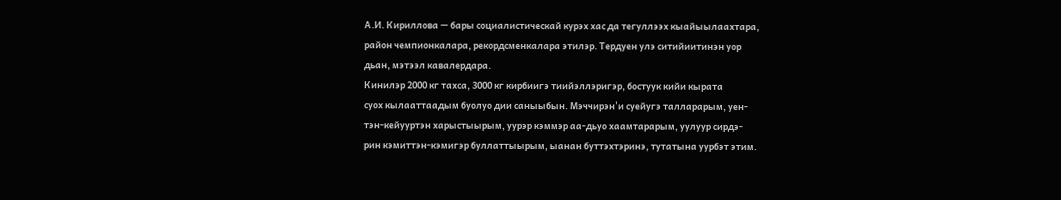А.И. Кириллова — бары социалистическай курэх хас да тегуллээх кыайыылаахтара,
район чемпионкалара, рекордсменкалара этилэр. Тердуен улэ ситийиитинэн уор
дьан, мэтээл кавалердара.
Кинилэр 2000 кг тахса, 3000 кг кирбиигэ тиийэллэригэр, бостуук кийи кырата
суох кылааттаадым буолуо дии саныыбын. Мэччирэн'и суейугэ талларарым, уен-
тэн-кейууртэн харыстыырым, уурэр кэммэр аа-дьуо хаамтарарым, уулуур сирдэ-
рин кэмиттэн-кэмигэр буллаттыырым, ыанан буттэхтэринэ, тутатына уурбэт этим.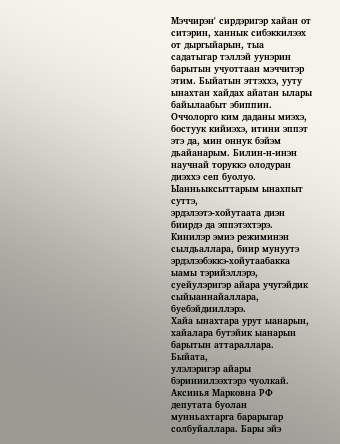Мэччирэн' сирдэригэр хайан от ситэрин, ханнык сибэккилээх от дыргыйарын, тыа
садатыгар тэллэй уунэрин барытын учуоттаан мэччитэр этим. Быйатын эттэххэ, ууту
ынахтан хайдах айатан ылары байылаабыт эбиппин. Оччолорго ким даданы миэхэ,
бостуук кийиэхэ, итини эппэт этэ да, мин оннук бэйэм дьайанарым. Билин-н-инэн
научнай торуккэ олодуран диэххэ сеп буолуо. Ыанньыксыттарым ынахпыт суттэ,
эрдэлээтэ-хойутаата диэн биирдэ да эппэтэхтэрэ.
Кинилэр эмиэ режиминэн сылдьаллара, биир мунуутэ эрдэлээбэккэ-хойутаабакка
ыамы тэрийэллэрэ, суейулэригэр айара учугэйдик сыйыаннайаллара, буебэйдииллэрэ.
Хайа ынахтара урут ыанарын, хайалара бутэйик ыанарын барытын аттараллара. Быйата,
улэлэригэр айары бэриниилээхтэрэ чуолкай. Аксинья Марковна РФ депутата буолан
мунньахтарга барарыгар солбуйаллара. Бары эйэ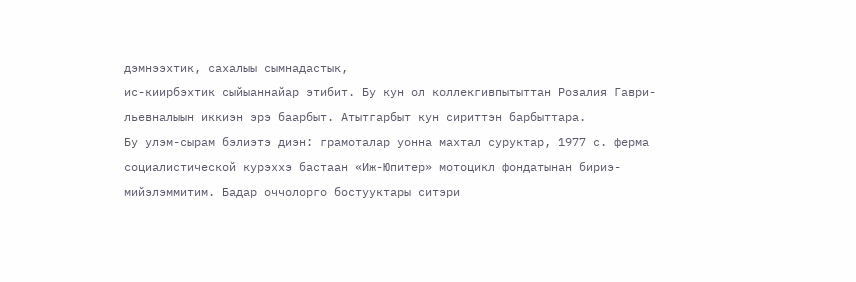дэмнээхтик, сахалыы сымнадастык,
ис-киирбэхтик сыйыаннайар этибит. Бу кун ол коллекгивпытыттан Розалия Гаври-
льевналыын иккиэн эрэ баарбыт. Атытгарбыт кун сириттэн барбыттара.
Бу улэм-сырам бэлиэтэ диэн: грамоталар уонна махтал суруктар, 1977 с. ферма
социалистической курэххэ бастаан «Иж-Юпитер» мотоцикл фондатынан бириэ-
мийэлэммитим. Бадар оччолорго бостууктары ситэри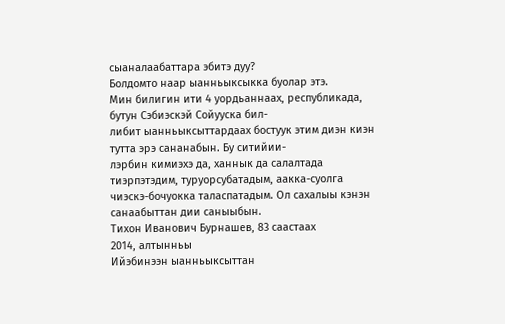сыаналаабаттара эбитэ дуу?
Болдомто наар ыанньыксыкка буолар этэ.
Мин билигин ити 4 уордьаннаах, республикада, бутун Сэбиэскэй Сойууска бил-
либит ыанньыксыттардаах бостуук этим диэн киэн тутта эрэ сананабын. Бу ситийии-
лэрбин кимиэхэ да, ханнык да салалтада тиэрпэтэдим, туруорсубатадым, аакка-суолга
чиэскэ-бочуокка таласпатадым. Ол сахалыы кэнэн санаабыттан дии саныыбын.
Тихон Иванович Бурнашев, 83 саастаах
2014, алтынньы
Ийэбинээн ыанньыксыттан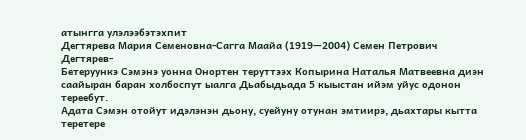атынгга улэлээбэтэхпит
Дегтярева Мария Семеновна-Сагга Маайа (1919—2004) Семен Петрович Дегтярев-
Бетеруункэ Сэмэнэ уонна Онортен теруттээх Копырина Наталья Матвеевна диэн
саайыран баран холбоспут ыалга Дьабыдьада 5 кыыстан ийэм уйус одонон тереебут.
Адата Сэмэн отойут идэлэнэн дьону, суейуну отунан эмтиирэ, дьахтары кытта теретере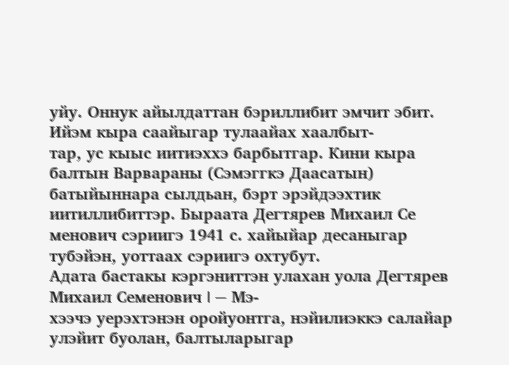уйу. Оннук айылдаттан бэриллибит эмчит эбит. Ийэм кыра саайыгар тулаайах хаалбыт-
тар, ус кыыс иитиэххэ барбытгар. Кини кыра балтын Варвараны (Сэмэггкэ Даасатын)
батыйыннара сылдьан, бэрт эрэйдээхтик иитиллибиттэр. Быраата Дегтярев Михаил Се
менович сэриигэ 1941 с. хайыйар десаныгар тубэйэн, уоттаах сэриигэ охтубут.
Адата бастакы кэргэниттэн улахан уола Дегтярев Михаил Семенович I — Мэ-
хээчэ уерэхтэнэн оройуонтга, нэйилиэккэ салайар улэйит буолан, балтыларыгар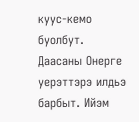куус-кемо буолбут. Даасаны Онерге уерэттэрэ илдьэ барбыт. Ийэм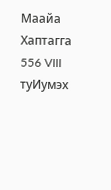Маайа Хаптагга
556 VIII туИумэх